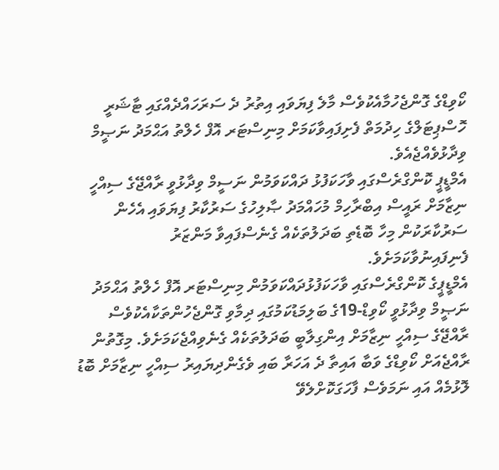ކޯވިޑްގެ ގޮންޖެހުމާއެކުވެސް މާލެ ފިޔަވައި އިތުރު ދެ ސަރަހައްދެއްގައި ޓާޝަރީ ހޮސްޕިޓަލްގެ ހިދުމަތް ފެށިފައިވާކަމަށް މިނިސްޓަރ އޮފް ހެލްތު އަޙްމަދު ނަޞީމް ވިދާޅުވެއްޖެއެވެ.
އެމްޑީޕީ ކޮންގްރެސްގައި ވާހަކަފުޅު ދައްކަވަމުން ނަސީމް ވިދާޅުވީ ރާއްޖޭގެ ސިއްހީ ނިޒާމަށް ރައީސް އިބްރާހިމް މުހައްމަދު ޞާލިހުގެ ސަރުކާރު ފިޔަވައި އެހެން ސަރުކާރަކުން މިހާ ބޮޑެތި ބަދަލުތަކެއް ގެނެސްފައިވާ މަންޒަރު ފެނިފައިނުވާކަމަށެވެ.
އެމްޑީޕީގެ ކޮންގްރެސްގައި ވާހަކަފުޅުދައްކަވަމުން މިނިސްޓަރ އޮފް ހެލްތު އަޙްމަދު ނަޞީމް ވިދާޅުވީ ކޯވިޑް-19ގެ ބަލިމަޑުކަމުގައި ދިމާވި ގޮންޖެހުންތަކާއެކުވެސް ރާއްޖޭގެ ސިއްހީ ނިޒާމަށް އިންގިލާބީ ބަދަލުތަކެއް ގެނެވިއްޖެކަމަށެވެ. މިގޮތުން ރާއްޖެއަށް ކޯވިޑްގެ ވަބާ އައިތާ ދެ އަހަރާ ބައި ވެގެންދިޔައިރު ސިއްހީ ނިޒާމަށް ބޮޑު ލޮޅުމެއް އައި ނަމަވެސް ފާހަގަކޮށްލެވޭ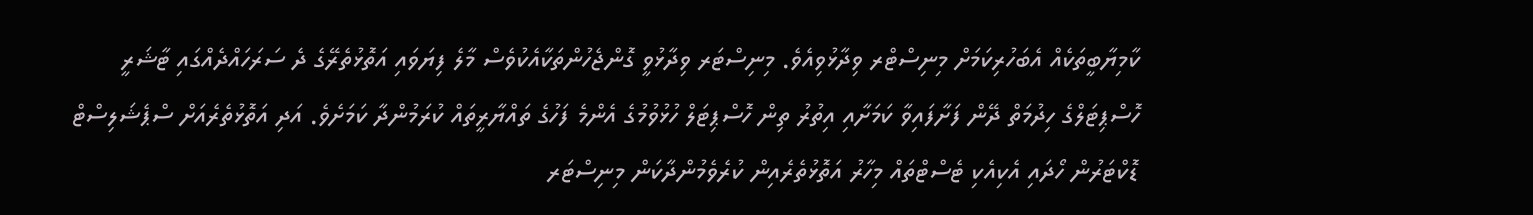ކާމިޔާބީތަކެއް އެބަހުރިކަމަށް މިނިސްޓްރ ވިދާޅުވިއެވެ. މިނިސްޓަރ ވިދާޅުވީ ގޮންޖެހުންތަކާއެކުވެސް މާލެ ފިޔަވައި އަތޮޅުތެރޭގެ ދެ ސަރަހައްދެއްގައި ޓާޝަރީ ހޮސްޕިޓަލްގެ ހިދުމަތް ދޭން ފަށާފައިވާ ކަމަށާއި އިތުރު ތިން ހޮސްޕިޓަލް ހުޅުވުމުގެ އެންމެ ފަހުގެ ތައްޔާރީތައް ކުރަމުންދާ ކަމަށެވެ. އަދި އަތޮޅުތެރެއަށް ސްޕެޝަލިސްޓް ޑޮކްޓަރުން ހޯދައި އެކިއެކި ޓެސްޓްތައް މިހާރު އަތޮޅުތެރެއިން ކުރެވެމުންދާކަން މިނިސްޓަރ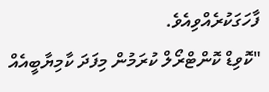ފާހަގަކުރެއްވިއެވެ.
"ކޮވިޑް ކޮންޓްރޯލް ކުރަމުން މިފަދަ ކާމިޔާބީއެއް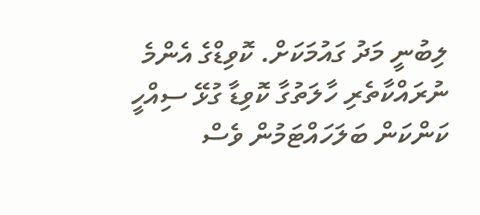ލިބުނީ މަދު ގައުމަކަށް. ކޮވިޑްގެ އެންމެ ނުރައްކާތެރި ހާލަތުގާ ކޮވިޑާ ގުޅޭ ސިއްހީ ކަންކަން ބަލަހައްޓަމުން ވެސް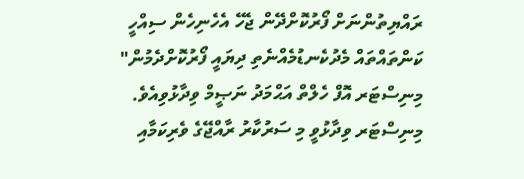ރައްޔިތުންނަށް ފޯރުކޮށްދޭން ޖެހޭ އެހެނިހެން ސިއްހީ ކަންތައްތައް މެދުކެނޑުމެއްނެތި ދިޔައީ ފޯރުކޮށްދެމުން" މިނިސްޓަރ އޮފް ހެލްތް އަޙްމަދު ނަޞީމް ވިދާޅުވިއެވެ.
މިނިސްޓަރ ވިދާޅުވީ މި ސަރުކާރު ރާއްޖޭގެ ވެރިކަމާއި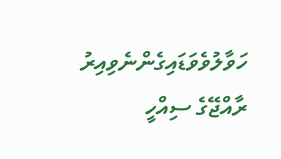ހަވާލުވެވަޑައިގެންނެވިއިރު ރާއްޖޭގެ ސިއްހީ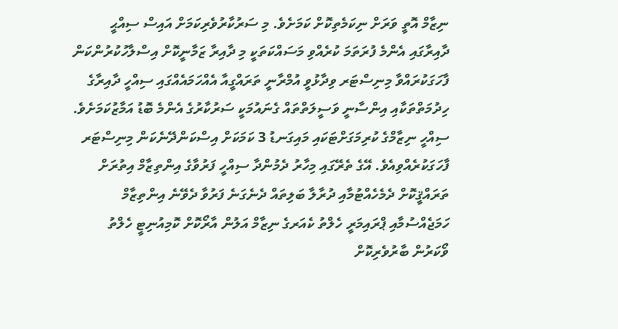ނިޒާމް އޮތީ ވަރަށް ނިކަމެތިކޮށް ކަމަށެވެ. މި ސަރުކާރުވެރިކަމަށް އައިސް ސިއްޙީ ދާއިރާގައި އެންމެ ފުރަތަމަ ކުރެއްވި މަސައްކަތަކީ މި ދާއިރާ ޒަމާނީކޮށް އިސްލާހުކުރުންކަން ފާހަގަކުރައްވާ މިނިސްޓަރ ވިދާޅުވީ އުމްރާނީ ތަރައްގީއާ އެއްހަމައެއްގައި ސިއްހީ ދާއިރާގެ ހިދުމަތްތަކާއި އިންސާނީ ވަސީލަތްތައް ގެނައުމަކީ ސަރުކާރުގެ އެންމެ ބޮޑު އަމާޒުކަމަށެވެ.
ސިއްހީ ނިޒާމްގެ ކުރިމަގަށްޓަކައި މައިގަނޑު 3 ކަމަކަށް އިސްކަންދޭނެކަން މިނިސްޓަރ ފާހަގަކުރެއްވިއެވެ. އޭގެ ތެރޭގައި މިހާރު ދެމުންދާ ސިއްހީ ފަރުވާގެ އިންތިޒާމް އިތުރަށް ތަރައްޤީކޮށް ދެމެހެއްޓުމާއި ދުރާލާ ބަލިތައް ދެނެގަނެ ފަރުވާ ދެވޭނެ އިންތިޒާމް ހަމަޖެއްސުމާއި ޕްރައިމަރީ ހެލްތު ކެއަރގެ ނިޒާމް އަލުން އާރޯކޮށް ކޮމިއުނިޓީ ހެލްތު ވޯކަރުން ބާރުވެރިކޮށް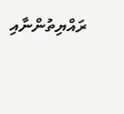ރައްޔިތުންނާއި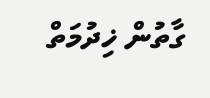ގާތުން ޚިދުމަތް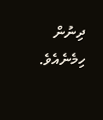ދިނުން ހިމެނެއެވެ.